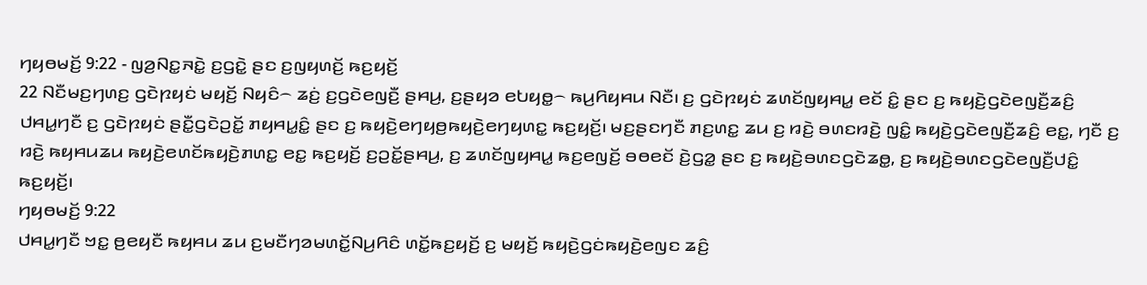ꤚꤟꤥꤗꤢꤩ꤬ 9:22 - ꤜꤤ꤬ꤡꤢ꤭ꤏꤢꤧ꤭ ꤢ꤬ꤞꤢꤧ꤭ ꤔꤢ ꤢ꤬ꤜꤟꤛꤢꤩ꤬ ꤒꤢ꤬ꤟꤢꤩ꤬
22 ꤡꤢꤪꤗꤢ꤬ꤚꤛꤢ꤬ ꤞꤢꤧꤐꤟꤢꤦ ꤗꤟꤢꤩ꤬ ꤡꤟꤢꤨ꤮ ꤘꤢꤦ꤬ ꤢ꤬ꤞꤢꤧꤕꤜꤢꤪ꤬ ꤔꤌꤣ꤬, ꤢ꤬ꤔꤟꤤ ꤕꤝꤟꤥ꤭꤮ ꤒꤣ꤬ꤖꤟꤌꤣ ꤡꤢꤪ꤯ ꤢ꤬ ꤞꤢꤧꤐꤟꤢꤦ ꤘꤛꤢꤩꤜꤟꤌꤣ꤭ ꤕꤢꤩ ꤢꤨ꤭ ꤔꤢ ꤢ꤬ ꤒꤟꤢꤧ꤬ꤞꤢꤧꤕꤜꤢꤪ꤬ꤘꤢꤨ꤬ ꤓꤌꤣ꤭ꤚꤢꤪ ꤢ꤬ ꤞꤢꤧꤐꤟꤢꤦ ꤔꤢꤪ꤭ꤞꤢꤧꤑꤢꤩ꤭ ꤊꤟꤌꤣ꤭ꤢꤨ꤭ ꤔꤢ ꤢ꤬ ꤒꤟꤢꤧ꤬ꤕꤚꤟꤥ꤬ꤒꤟꤢꤧ꤬ꤕꤚꤟꤛꤢ꤭ ꤒꤢ꤬ꤟꤢꤩ꤬꤯ ꤗꤢ꤬ꤔꤢꤚꤢꤪ ꤊꤢ꤬ꤛꤢ꤭ ꤘꤣ ꤢ꤬ ꤙꤢꤧ꤬ ꤋꤛꤢꤙꤢꤧ꤬ ꤜꤢꤨ꤭ ꤒꤟꤢꤧ꤬ꤞꤢꤧꤕꤜꤢꤪ꤬ꤘꤢꤨ꤬ ꤕꤢ꤭, ꤚꤢꤪ ꤢ꤬ ꤙꤢꤧ꤬ ꤒꤟꤌꤣꤘꤣ ꤒꤟꤢꤧ꤬ꤕꤛꤢꤩꤒꤟꤢꤧ꤬ꤊꤛꤢ꤭ ꤕꤢ꤭ ꤒꤢ꤬ꤟꤢꤩ꤬ ꤢ꤬ꤑꤢꤩ꤭ꤔꤌꤣ꤬, ꤢ꤬ ꤘꤛꤢꤩꤜꤟꤌꤣ꤭ ꤒꤢ꤬ꤕꤜꤢꤩ꤬ ꤋꤥꤕꤢꤩ ꤢꤧ꤬ꤞꤤ꤭ ꤔꤢ ꤢ꤬ ꤒꤟꤢꤧ꤬ꤋꤛꤢꤞꤢꤧꤘꤥ꤭, ꤢ꤬ ꤒꤟꤢꤧ꤬ꤋꤛꤢꤞꤢꤧꤕꤜꤢꤪ꤬ꤓꤢꤨ꤭ ꤒꤢ꤬ꤟꤢꤩ꤬꤯
ꤚꤟꤥꤗꤢꤩ꤬ 9:22
ꤓꤌꤣ꤭ꤚꤢꤪ ꤠꤢ꤭ ꤥ꤬ꤕꤟꤢꤪ ꤒꤟꤌꤣ ꤘꤣ ꤢ꤬ꤗꤢꤪꤚꤤꤗꤛꤢꤩ꤭ꤡꤣ꤬ꤖꤢꤨ ꤛꤢꤩ꤭ꤒꤢ꤬ꤟꤢꤩ꤬ ꤢ꤬ ꤗꤟꤢꤩ꤬ ꤒꤟꤢꤧ꤬ꤞꤢꤦꤒꤟꤢꤧ꤬ꤕꤜꤢ ꤘꤢꤨ꤬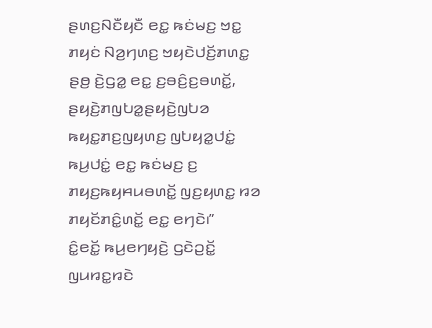ꤔꤛꤢ꤬ꤡꤢꤪꤟꤢꤪ ꤕꤢ꤭ ꤒꤢꤦꤗꤢ꤬ ꤠꤢ꤭ ꤊꤟꤢꤦ ꤡꤤ꤬ꤚꤛꤢ꤬ ꤠꤟꤢꤧꤓꤢꤩ꤬ꤊꤛꤢ꤭ ꤔꤥ꤬ ꤢꤧ꤬ꤞꤤ꤭ ꤕꤢ꤭ ꤢ꤬ꤋꤢꤨ꤬ꤢ꤬ꤋꤛꤢꤩ꤭, ꤔꤟꤢꤧ꤬ꤊꤜꤝꤤ꤭ꤔꤟꤢꤧ꤬ꤜꤝꤤ ꤒꤟꤢ꤭ꤊꤢ꤬ꤜꤟꤛꤢ꤬ ꤜꤝꤟꤤ꤭ꤓꤢꤦ꤭ ꤒꤣ꤬ꤓꤢꤦ꤭ ꤕꤢ꤭ ꤒꤢꤦꤗꤢ꤬ ꤢ꤬ ꤊꤟꤢ꤬ꤒꤟꤌꤣꤋꤛꤢꤩ꤭ ꤜꤢ꤬ꤟꤛꤢ꤭ ꤙꤤ ꤊꤟꤢꤩꤊꤢꤨ꤭ꤛꤢꤩ꤭ ꤕꤢ꤭ ꤕꤚꤢꤧ꤯”
ꤢꤨ꤭ꤕꤢꤩ꤭ ꤒꤣ꤬ꤕꤚꤟꤢꤧ꤬ ꤞꤢꤧꤑꤢꤩ꤭ ꤜꤣꤙꤢ꤭ꤙꤢꤧ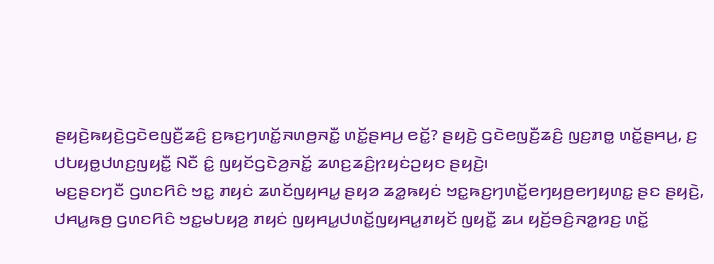ꤔꤟꤢꤧ꤬ꤒꤟꤢꤧ꤬ꤞꤢꤧꤕꤜꤢꤪ꤬ꤘꤢꤨ꤬ ꤢ꤬ꤒꤢ꤬ꤚꤛꤢꤩ꤭ꤏꤛꤥ꤬ꤏꤢꤪ꤭ ꤛꤢꤩ꤭ꤔꤌꤣ꤬ ꤕꤢꤩ꤭? ꤔꤟꤢꤧ꤬ ꤞꤢꤧꤕꤜꤢꤪ꤬ꤘꤢꤨ꤬ ꤜꤢ꤬ꤊꤥ꤭ ꤛꤢꤩ꤭ꤔꤌꤣ꤬, ꤢ꤬ ꤓꤝꤟꤥ꤭ꤓꤛꤢ꤬ꤜꤟꤢꤪ꤭ ꤡꤢꤪ ꤢꤨ꤭ ꤜꤟꤢꤩꤞꤢꤧꤤ꤬ꤏꤢꤩ꤭ ꤘꤛꤢ꤬ꤘꤢꤨ꤬ꤐꤟꤢꤦꤑꤟꤢ ꤔꤟꤢꤧ꤬꤯
ꤗꤢ꤬ꤔꤢꤚꤢꤪ ꤞꤛꤢꤖꤢꤨ ꤠꤢ꤭ ꤊꤟꤢꤦ ꤘꤛꤢꤩꤜꤟꤌꤣ꤭ ꤔꤟꤤ ꤘꤤ꤭ꤒꤟꤢꤦ ꤠꤢ꤭ꤒꤢ꤬ꤚꤛꤢꤩ꤭ꤕꤚꤟꤥ꤬ꤕꤚꤟꤛꤢ꤭ ꤔꤢ ꤔꤟꤢꤧ꤬, ꤓꤌꤣ꤭ꤒꤥ꤬ ꤞꤛꤢꤖꤢꤨ ꤠꤢ꤭ꤗꤝꤟꤤ꤬ ꤊꤟꤢꤦ ꤜꤟꤌꤣ꤭ꤓꤛꤢꤩ꤭ꤜꤟꤌꤣ꤭ꤊꤟꤢꤩ ꤜꤟꤢꤪ꤭ ꤘꤣ ꤟꤢꤩ꤬ꤋꤢꤨ꤬ꤏꤤ꤭ꤙꤢ꤬ ꤛꤢꤩ꤭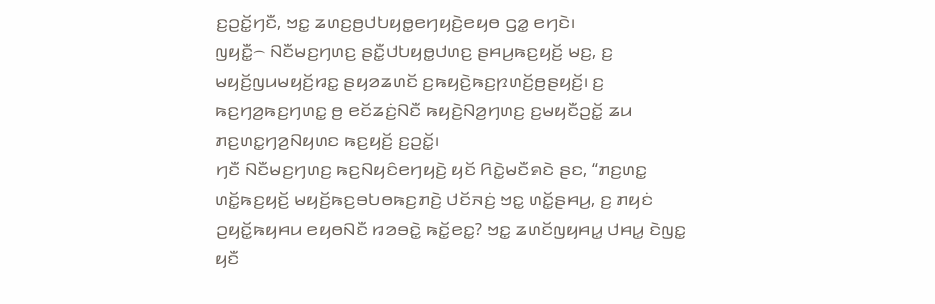ꤢ꤬ꤑꤢꤩ꤭ꤚꤢꤪ, ꤠꤢ꤭ ꤘꤛꤢ꤬ꤥ꤬ꤓꤝꤟꤥ꤭ꤕꤚꤟꤢꤧ꤬ꤕꤟꤥ ꤞꤤ꤭ ꤕꤚꤢꤧ꤯
ꤜꤟꤢꤪ꤭꤮ ꤡꤢꤪꤗꤢ꤬ꤚꤛꤢ꤬ ꤔꤢꤪ꤭ꤓꤝꤟꤥ꤭ꤓꤛꤢ꤬ ꤔꤌꤣ꤬ꤒꤢ꤬ꤟꤢꤩ꤬ ꤗꤢ꤬, ꤢ꤬ ꤗꤟꤢꤩ꤬ꤜꤣꤗꤟꤢꤩ꤬ꤙꤢ꤭ ꤔꤟꤤꤘꤛꤢꤩ ꤢ꤬ꤒꤟꤢꤧ꤬ꤒꤢ꤬ꤐꤛꤢꤩ꤬ꤥ꤬ꤔꤟꤢꤩ꤬꤯ ꤢ꤬ ꤒꤢ꤬ꤚꤤ꤬ꤒꤢ꤬ꤚꤛꤢ꤭ ꤥ꤬ ꤕꤢꤩꤘꤢꤦ꤬ꤡꤢꤪ ꤒꤟꤢꤧ꤬ꤡꤤ꤬ꤚꤛꤢ꤬ ꤢ꤬ꤗꤟꤢꤪꤑꤢꤩ꤭ ꤘꤣ ꤊꤢ꤬ꤛꤢ꤭ꤚꤤ꤬ꤡꤟꤛꤢ ꤒꤢ꤬ꤟꤢꤩ꤬ ꤢ꤬ꤑꤢꤩ꤭꤯
ꤚꤢꤪ ꤡꤢꤪꤗꤢ꤬ꤚꤛꤢ꤬ ꤒꤢ꤬ꤡꤟꤢꤨꤕꤚꤟꤢꤧ꤬ ꤟꤢꤩ ꤖꤢꤧ꤭ꤗꤢꤪꤎꤢꤧ ꤔꤢ, “ꤊꤢ꤬ꤛꤢ꤭ ꤛꤢꤩ꤭ꤒꤢ꤬ꤟꤢꤩ꤬ ꤗꤟꤢꤩ꤬ꤒꤢ꤬ꤋꤝꤥꤒꤢ꤬ꤊꤢꤧ꤬ ꤓꤢꤩꤏꤢꤦ꤬ ꤠꤢ꤭ ꤛꤢꤩ꤭ꤔꤌꤣ꤬, ꤢ꤬ ꤊꤟꤢꤦ ꤑꤟꤢꤩ꤭ꤒꤟꤌꤣ ꤕꤟꤥꤡꤢꤪ ꤙꤤꤋꤢꤧ꤭ ꤒꤢꤩ꤭ꤕꤢ꤭? ꤠꤢ꤭ ꤘꤛꤢꤩꤜꤟꤌꤣ꤭ ꤓꤌꤣ꤭ ꤢꤧꤜꤢ꤭ ꤟꤢꤪ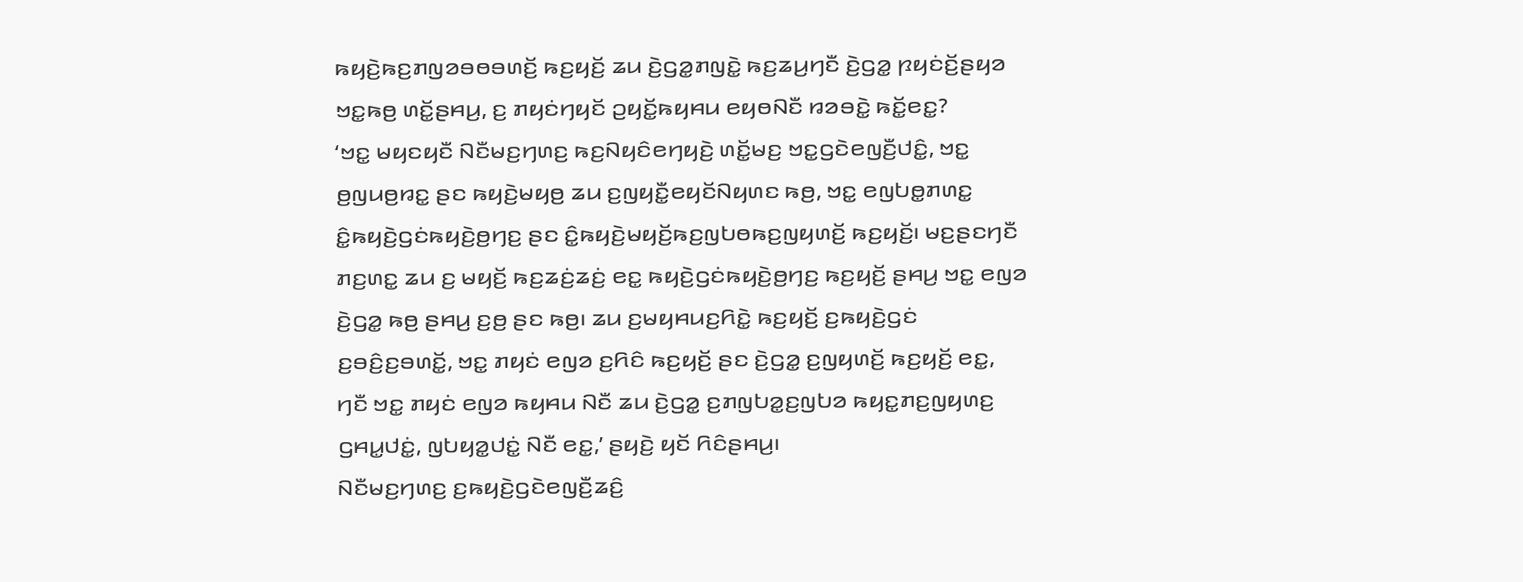ꤒꤟꤢꤧ꤬ꤒꤢ꤬ꤊꤜꤤꤋꤥꤋꤛꤢꤩ꤬ ꤒꤢ꤬ꤟꤢꤩ꤬ ꤘꤣ ꤢꤧ꤬ꤞꤤ꤭ꤊꤜꤢꤧ꤭ ꤒꤢ꤬ꤘꤣ꤬ꤚꤢꤪ ꤢꤧ꤬ꤞꤤ꤭ ꤐꤟꤢꤦꤢꤩ꤬ꤔꤟꤤ ꤠꤢ꤭ꤒꤥ꤬ ꤛꤢꤩ꤭ꤔꤌꤣ꤬, ꤢ꤬ ꤊꤟꤢꤦꤚꤟꤢꤩ ꤑꤟꤢꤩ꤭ꤒꤟꤌꤣ ꤕꤟꤥꤡꤢꤪ ꤙꤤꤋꤢꤧ꤭ ꤒꤢꤩ꤭ꤕꤢ꤭?
‘ꤠꤢ꤭ ꤗꤟꤢꤟꤢꤪ ꤡꤢꤪꤗꤢ꤬ꤚꤛꤢ꤬ ꤒꤢ꤬ꤡꤟꤢꤨꤕꤚꤟꤢꤧ꤬ ꤛꤢꤩ꤭ꤗꤢ꤬ ꤠꤢ꤭ꤞꤢꤧꤕꤜꤢꤪ꤬ꤓꤢꤨ꤭, ꤠꤢ꤭ ꤥ꤬ꤜꤣꤥ꤬ꤙꤢ꤭ ꤔꤢ ꤒꤟꤢꤧ꤬ꤗꤟꤥ꤬ ꤘꤣ ꤢ꤬ꤜꤟꤢꤪ꤭ꤕꤟꤢꤩꤡꤟꤛꤢ ꤒꤥ꤬, ꤠꤢ꤭ ꤕꤜꤝꤥ꤭ꤊꤛꤢ꤭ ꤢꤨ꤭ꤒꤟꤢꤧ꤬ꤞꤢꤦꤒꤟꤢꤧ꤬ꤥ꤬ꤚꤢ꤬ ꤔꤢ ꤢꤨ꤭ꤒꤟꤢꤧ꤬ꤗꤟꤢꤩ꤬ꤒꤢ꤬ꤜꤝꤥꤒꤢ꤬ꤜꤟꤛꤢꤩ꤬ ꤒꤢ꤬ꤟꤢꤩ꤬꤯ ꤗꤢ꤬ꤔꤢꤚꤢꤪ ꤊꤢ꤬ꤛꤢ꤭ ꤘꤣ ꤢ꤬ ꤗꤟꤢꤩ꤬ ꤒꤢ꤬ꤘꤢꤦ꤬ꤘꤢꤦ꤬ ꤕꤢ꤭ ꤒꤟꤢꤧ꤬ꤞꤢꤦꤒꤟꤢꤧ꤬ꤥ꤬ꤚꤢ꤬ ꤒꤢ꤬ꤟꤢꤩ꤬ ꤔꤌꤣ꤬ ꤠꤢ꤭ ꤕꤜꤤ ꤢꤧ꤬ꤞꤤ꤭ ꤒꤥ꤬ ꤔꤌꤣ꤬ ꤢ꤬ꤥ꤬ ꤔꤢ ꤒꤥ꤬꤯ ꤘꤣ ꤢ꤬ꤗꤟꤌꤣꤢ꤬ꤖꤢꤧ꤭ ꤒꤢ꤬ꤟꤢꤩ꤬ ꤢ꤬ꤒꤟꤢꤧ꤬ꤞꤢꤦ ꤢ꤬ꤋꤢꤨ꤬ꤢ꤬ꤋꤛꤢꤩ꤭, ꤠꤢ꤭ ꤊꤟꤢꤦ ꤕꤜꤤ ꤢ꤬ꤖꤢꤨ ꤒꤢ꤬ꤟꤢꤩ꤬ ꤔꤢ ꤢꤧ꤬ꤞꤤ꤭ ꤢ꤬ꤜꤟꤛꤢꤩ꤬ ꤒꤢ꤬ꤟꤢꤩ꤬ ꤕꤢ꤭, ꤚꤢꤪ ꤠꤢ꤭ ꤊꤟꤢꤦ ꤕꤜꤤ ꤒꤟꤌꤣ ꤡꤢꤪ ꤘꤣ ꤢꤧ꤬ꤞꤤ꤭ ꤢ꤬ꤊꤜꤝꤤ꤭ꤢ꤬ꤜꤝꤤ ꤒꤟꤢ꤭ꤊꤢ꤬ꤜꤟꤛꤢ꤬ ꤞꤌꤣ꤭ꤓꤢꤦ꤭, ꤜꤝꤟꤤ꤭ꤓꤢꤦ꤭ ꤡꤢꤪ ꤕꤢ꤭,’ ꤔꤟꤢꤧ꤬ ꤟꤢꤩ ꤖꤢꤨꤔꤌꤣ꤬꤯
ꤡꤢꤪꤗꤢ꤬ꤚꤛꤢ꤬ ꤢ꤬ꤒꤟꤢꤧ꤬ꤞꤢꤧꤕꤜꤢꤪ꤬ꤘꤢꤨ꤬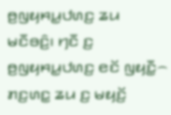ꤥ꤬ꤜꤟꤌꤣ꤭ꤓꤛꤢ꤬ ꤘꤣ ꤗꤢꤪꤋꤢꤨ꤬꤯ ꤚꤢꤪ ꤢ꤬ ꤥ꤬ꤜꤟꤌꤣ꤭ꤓꤛꤢ꤬ ꤕꤢꤩ ꤜꤟꤢꤪ꤭꤮ ꤊꤢ꤬ꤛꤢ꤭ ꤘꤣ ꤢ꤬ ꤗꤟꤢꤩ꤬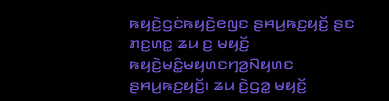ꤒꤟꤢꤧ꤬ꤞꤢꤦꤒꤟꤢꤧ꤬ꤕꤜꤢ ꤔꤌꤣ꤬ꤒꤢ꤬ꤟꤢꤩ꤬ ꤔꤢ ꤊꤢ꤬ꤛꤢ꤭ ꤘꤣ ꤢ꤬ ꤗꤟꤢꤩ꤬ ꤒꤟꤢꤧ꤬ꤗꤢꤨ꤭ꤗꤟꤛꤢꤚꤤ꤬ꤡꤟꤛꤢ ꤔꤌꤣ꤬ꤒꤢ꤬ꤟꤢꤩ꤬꤯ ꤘꤣ ꤢꤧ꤬ꤞꤤ꤭ ꤗꤟꤢꤩ꤬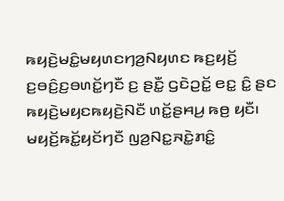ꤒꤟꤢꤧ꤬ꤗꤢꤨ꤭ꤗꤟꤛꤢꤚꤤ꤬ꤡꤟꤛꤢ ꤒꤢ꤬ꤟꤢꤩ꤬ ꤢ꤬ꤋꤢꤨ꤬ꤢ꤬ꤋꤛꤢꤩ꤭ꤚꤢꤪ ꤢ꤬ ꤔꤢꤪ꤭ ꤞꤢꤧꤑꤢꤩ꤭ ꤕꤢ꤭ ꤢꤨ꤭ ꤔꤢ ꤒꤟꤢꤧ꤬ꤗꤟꤢꤒꤟꤢꤧ꤬ꤡꤢꤪ ꤛꤢꤩ꤭ꤔꤌꤣ꤬ ꤒꤥ꤬ ꤟꤢꤪ꤯
ꤗꤟꤢꤩ꤬ꤒꤢꤩ꤭ꤟꤢꤩꤚꤢꤪ ꤜꤤ꤬ꤡꤢ꤭ꤏꤢꤧ꤭ꤊꤢꤨ꤭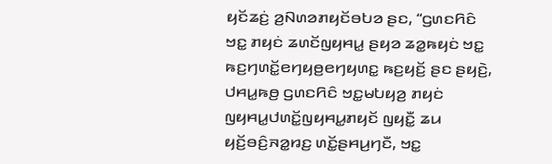ꤟꤢꤩꤘꤢꤦ꤬ ꤤ꤬ꤡꤛꤤꤊꤟꤢꤩꤋꤝꤤ ꤔꤢ, “ꤞꤛꤢꤖꤢꤨ ꤠꤢ꤭ ꤊꤟꤢꤦ ꤘꤛꤢꤩꤜꤟꤌꤣ꤭ ꤔꤟꤤ ꤘꤤ꤭ꤒꤟꤢꤦ ꤠꤢ꤭ ꤒꤢ꤬ꤚꤛꤢꤩ꤭ꤕꤚꤟꤥ꤬ꤕꤚꤟꤛꤢ꤭ ꤒꤢ꤬ꤟꤢꤩ꤬ ꤔꤢ ꤔꤟꤢꤧ꤬, ꤓꤌꤣ꤭ꤒꤥ꤬ ꤞꤛꤢꤖꤢꤨ ꤠꤢ꤭ꤗꤝꤟꤤ꤬ ꤊꤟꤢꤦ ꤜꤟꤌꤣ꤭ꤓꤛꤢꤩ꤭ꤜꤟꤌꤣ꤭ꤊꤟꤢꤩ ꤜꤟꤢꤪ꤭ ꤘꤣ ꤟꤢꤩ꤬ꤋꤢꤨ꤬ꤏꤤ꤭ꤙꤢ꤬ ꤛꤢꤩ꤭ꤔꤌꤣ꤬ꤚꤢꤪ, ꤠꤢ꤭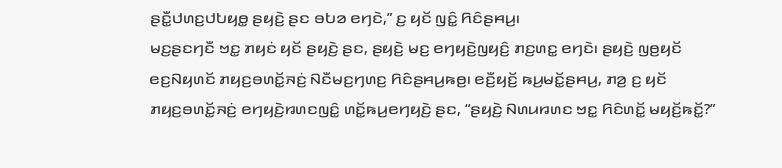ꤔꤢꤪ꤭ꤓꤛꤢ꤬ꤓꤝꤟꤥ꤭ ꤔꤟꤢꤧ꤬ ꤔꤢ ꤋꤝꤤ ꤕꤚꤢꤧ,” ꤢ꤬ ꤟꤢꤩ ꤜꤢꤨ꤭ ꤖꤢꤨꤔꤌꤣ꤬꤯
ꤗꤢ꤬ꤔꤢꤚꤢꤪ ꤠꤢ꤭ ꤊꤟꤢꤦ ꤟꤢꤩ ꤔꤟꤢꤧ꤬ ꤔꤢ, ꤔꤟꤢꤧ꤬ ꤗꤢ꤬ ꤕꤚꤟꤢꤧ꤬ꤜꤟꤢꤨ꤬ ꤊꤢ꤬ꤛꤢ꤭ ꤕꤚꤢꤧ꤯ ꤔꤟꤢꤧ꤬ ꤜꤥ꤬ꤟꤢꤩ ꤕꤢ꤬ꤡꤟꤛꤢꤩ ꤊꤟꤢ꤬ꤋꤛꤢꤩ꤭ꤏꤢꤦ꤬ ꤡꤢꤪꤗꤢ꤬ꤚꤛꤢ꤬ ꤖꤢꤨꤔꤌꤣ꤬ꤒꤥ꤬꤯ ꤕꤢꤪ꤬ꤟꤢꤩ꤬ ꤒꤣ꤬ꤗꤢꤩ꤭ꤔꤌꤣ꤬, ꤊꤤ꤬ ꤢ꤬ ꤟꤢꤩ ꤊꤟꤢ꤬ꤋꤛꤢꤩ꤭ꤏꤢꤦ꤬ ꤕꤚꤟꤢꤧ꤬ꤙꤛꤢꤜꤢꤨ꤭ ꤛꤢꤩ꤭ꤒꤣ꤬ꤕꤚꤟꤢꤧ꤬ ꤔꤢ, “ꤔꤟꤢꤧ꤬ ꤡꤛꤣꤙꤛꤢ ꤠꤢ꤭ ꤖꤢꤨꤛꤢꤩ꤭ ꤗꤟꤢꤩ꤬ꤒꤢꤩ꤭?”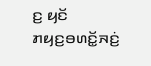ꤢ꤬ ꤟꤢꤩ ꤊꤟꤢ꤬ꤋꤛꤢꤩ꤭ꤏꤢꤦ꤬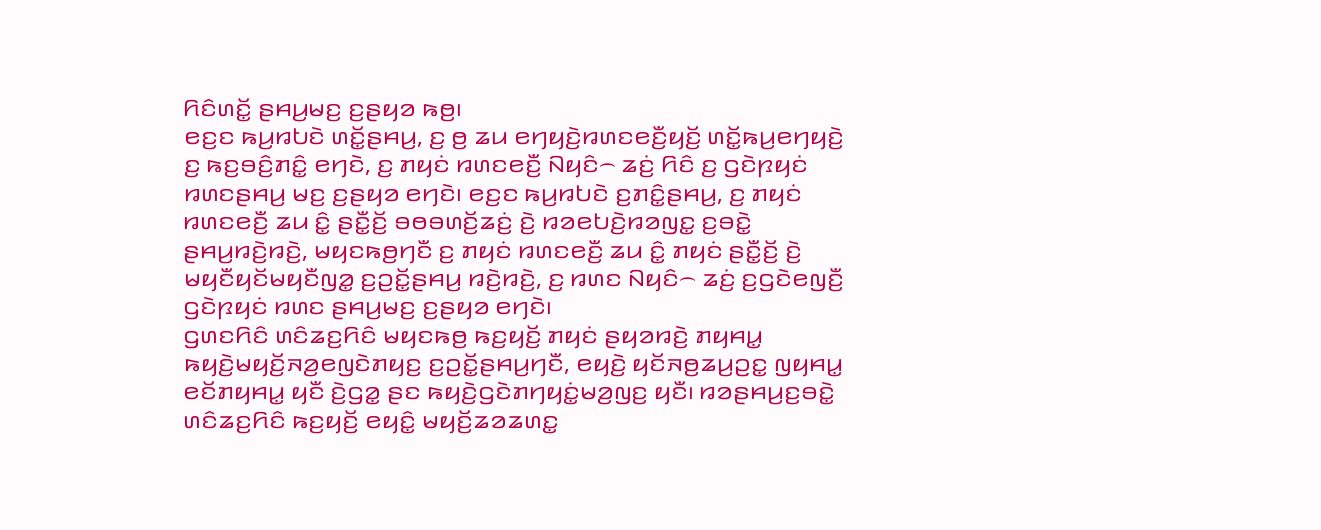ꤖꤢꤨꤛꤢꤩ꤭ ꤔꤌꤣ꤬ꤗꤢ꤬ ꤢ꤬ꤔꤟꤤ ꤒꤥ꤬꤯
ꤕꤢ꤬ꤢ ꤒꤣ꤬ꤙꤝꤢꤧ ꤛꤢꤩ꤭ꤔꤌꤣ꤬, ꤢ꤬ ꤥ꤬ ꤘꤣ ꤕꤚꤟꤢꤧ꤬ꤙꤛꤢꤕꤢꤪ꤬ꤟꤢꤩ꤬ ꤛꤢꤩ꤭ꤒꤣ꤬ꤕꤚꤟꤢꤧ꤬ ꤢ꤬ ꤒꤢ꤬ꤋꤢꤨ꤬ꤊꤢꤨ꤭ ꤕꤚꤢꤧ, ꤢ꤬ ꤊꤟꤢꤦ ꤙꤛꤢꤕꤢꤪ꤬ ꤡꤟꤢꤨ꤮ ꤘꤢꤦ꤬ ꤖꤢꤨ ꤢ꤬ ꤞꤢꤧꤐꤟꤢꤦ ꤙꤛꤢꤔꤌꤣ꤬ ꤗꤢ꤬ ꤢ꤬ꤔꤟꤤ ꤕꤚꤢꤧ꤯ ꤕꤢ꤬ꤢ ꤒꤣ꤬ꤙꤝꤢꤧ ꤢ꤬ꤊꤢꤨ꤭ꤔꤌꤣ꤬, ꤢ꤬ ꤊꤟꤢꤦ ꤙꤛꤢꤕꤢꤪ꤬ ꤘꤣ ꤢꤨ꤭ ꤔꤢꤪ꤭ꤢꤩ꤬ ꤋꤥꤋꤛꤢꤩ꤬ꤘꤢꤦ꤬ ꤢꤧ꤬ ꤙꤤꤕꤝꤢꤧ꤬ꤙꤤꤜꤢ꤭ ꤢ꤬ꤋꤢꤧ꤭ ꤔꤌꤣ꤬ꤙꤢꤧ꤬ꤙꤢꤧ꤬, ꤗꤟꤢꤒꤥ꤬ꤚꤢꤪ ꤢ꤬ ꤊꤟꤢꤦ ꤙꤛꤢꤕꤢꤪ꤬ ꤘꤣ ꤢꤨ꤭ ꤊꤟꤢꤦ ꤔꤢꤪ꤭ꤢꤩ꤬ ꤢꤧ꤬ ꤗꤟꤢꤪꤟꤢꤩꤗꤟꤢꤪꤜꤤ꤭ ꤢ꤬ꤑꤢꤩ꤭ꤔꤌꤣ꤬ ꤙꤢꤧ꤬ꤙꤢꤧ꤬, ꤢ꤬ ꤙꤛꤢ ꤡꤟꤢꤨ꤮ ꤘꤢꤦ꤬ ꤢ꤬ꤞꤢꤧꤕꤜꤢꤪ꤬ ꤞꤢꤧꤐꤟꤢꤦ ꤙꤛꤢ ꤔꤌꤣ꤬ꤗꤢ꤬ ꤢ꤬ꤔꤟꤤ ꤕꤚꤢꤧ꤯
ꤞꤛꤢꤖꤢꤨ ꤛꤢꤨꤘꤢ꤬ꤖꤢꤨ ꤗꤟꤢꤒꤥ꤬ ꤒꤢ꤬ꤟꤢꤩ꤬ ꤊꤟꤢꤦ ꤔꤟꤤꤙꤢꤧ꤬ ꤊꤟꤌꤣ꤭ ꤒꤟꤢꤧ꤬ꤗꤟꤢꤩ꤬ꤏꤤ꤬ꤕꤜꤢꤧꤊꤟꤢ꤬ ꤢ꤬ꤑꤢꤩ꤭ꤔꤌꤣ꤬ꤚꤢꤪ, ꤕꤟꤢꤧ꤬ ꤟꤢꤩꤏꤥ꤬ꤘꤣ꤬ꤑꤢ꤭ ꤜꤟꤌꤣ꤭ ꤕꤢꤩꤊꤟꤌꤣ꤭ ꤟꤢꤪ ꤢꤧ꤬ꤞꤤ꤭ ꤔꤢ ꤒꤟꤢꤧ꤬ꤞꤢꤧꤊꤚꤟꤢꤦ꤭ꤗꤤ꤬ꤜꤢ꤬ ꤟꤢꤪ꤯ ꤙꤤꤔꤌꤣ꤬ꤢ꤬ꤋꤢꤧ꤭ ꤛꤢꤨꤘꤢ꤬ꤖꤢꤨ ꤒꤢ꤬ꤟꤢꤩ꤬ ꤕꤟꤢꤨ꤭ ꤗꤟꤢꤩ꤬ꤘꤤꤘꤛꤢ꤭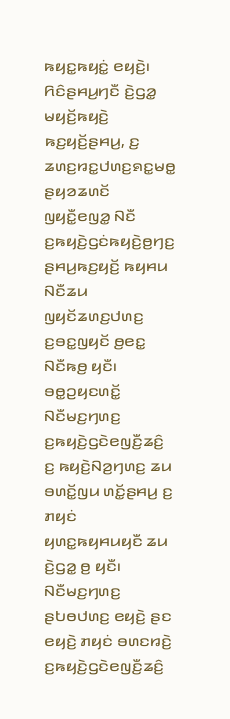ꤒꤟꤢ꤭ꤒꤟꤢꤦ꤭ ꤕꤟꤢꤧ꤬꤯ ꤖꤢꤨꤔꤌꤣ꤬ꤚꤢꤪ ꤢꤧ꤬ꤞꤤ꤭ ꤗꤟꤢꤩ꤬ꤒꤟꤢꤧ꤬ ꤒꤢ꤬ꤟꤢꤩ꤬ꤔꤌꤣ꤬, ꤢ꤬ ꤘꤛꤢ꤬ꤙꤢ꤭ꤓꤛꤢ꤬ꤎꤢ꤭ꤗꤥ꤭ ꤔꤟꤤꤘꤛꤢꤩ ꤜꤟꤢꤪ꤭ꤕꤜꤤ꤭ ꤡꤢꤪ ꤢ꤬ꤒꤟꤢꤧ꤬ꤞꤢꤦꤒꤟꤢꤧ꤬ꤥ꤬ꤚꤢ꤬ ꤔꤌꤣ꤬ꤒꤢ꤬ꤟꤢꤩ꤬ ꤒꤟꤌꤣ ꤡꤢꤪꤘꤣ ꤜꤟꤢꤩꤘꤛꤢ꤬ꤓꤛꤢ꤬ ꤢ꤬ꤋꤢ꤭ꤜꤟꤢꤩ ꤥ꤬ꤕꤢ꤭ ꤡꤢꤪꤒꤥ꤬ ꤟꤢꤪ꤯ ꤋꤥ꤭ꤑꤟꤢꤛꤢꤩ꤭ ꤡꤢꤪꤗꤢ꤬ꤚꤛꤢ꤬ ꤢ꤬ꤒꤟꤢꤧ꤬ꤞꤢꤧꤕꤜꤢꤪ꤬ꤘꤢꤨ꤬ ꤢ꤬ ꤒꤟꤢꤧ꤬ꤡꤤ꤬ꤚꤛꤢ꤬ ꤘꤣ ꤋꤛꤢꤩ꤭ꤜꤣ ꤛꤢꤩ꤭ꤔꤌꤣ꤬ ꤢ꤬ ꤊꤟꤢꤦ ꤟꤛꤢ꤭ꤒꤟꤌꤣꤟꤢꤪ ꤘꤣ ꤢꤧ꤬ꤞꤤ꤭ ꤥ꤬ ꤟꤢꤪ꤯
ꤡꤢꤪꤗꤢ꤬ꤚꤛꤢ꤬ ꤔꤝꤥꤓꤛꤢ꤬ ꤕꤟꤢꤧ꤬ ꤔꤢ ꤕꤟꤢꤧ꤬ ꤊꤟꤢꤦ ꤋꤛꤢꤙꤢꤧ꤬ ꤢ꤬ꤒꤟꤢꤧ꤬ꤞꤢꤧꤕꤜꤢꤪ꤬ꤘꤢꤨ꤬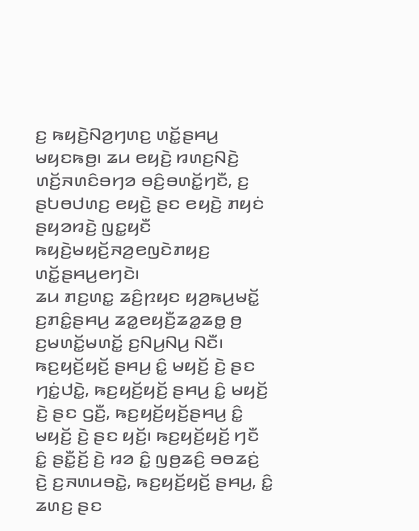ꤢ꤬ ꤒꤟꤢꤧ꤬ꤡꤤ꤬ꤚꤛꤢ꤬ ꤛꤢꤩ꤭ꤔꤌꤣ꤬ ꤗꤟꤢꤒꤥ꤬꤯ ꤘꤣ ꤕꤟꤢꤧ꤬ ꤙꤛꤢ꤬ꤡꤢꤧ꤬ ꤛꤢꤩ꤬ꤏꤛꤢꤨꤋꤚꤤ ꤋꤢꤨ꤬ꤋꤛꤢꤩ꤭ꤚꤢꤪ, ꤢ꤬ ꤔꤝꤥꤓꤛꤢ꤬ ꤕꤟꤢꤧ꤬ ꤔꤢ ꤕꤟꤢꤧ꤬ ꤊꤟꤢꤦ ꤔꤟꤤꤙꤢꤧ꤬ ꤜꤢ꤭ꤟꤢꤪ ꤒꤟꤢꤧ꤬ꤗꤟꤢꤩ꤬ꤏꤤ꤬ꤕꤜꤢꤧꤊꤟꤢ꤬ ꤛꤢꤩ꤭ꤔꤌꤣ꤬ꤕꤚꤢꤧ꤯
ꤘꤣ ꤊꤢ꤬ꤛꤢ꤭ ꤘꤢꤨ꤬ꤐꤟꤢ ꤟꤤ꤬ꤒꤣ꤬ꤗꤢꤩ꤭ ꤢ꤬ꤊꤢꤨ꤭ꤔꤌꤣ꤬ ꤘꤤ꤭ꤕꤟꤢꤪ꤬ꤘꤤ꤭ꤘꤥ꤭ ꤥ꤬ ꤢ꤬ꤗꤛꤢꤩ꤭ꤗꤛꤢꤩ꤭ ꤢ꤬ꤡꤣ꤬ꤡꤣ꤬ ꤡꤢꤪ꤯ ꤒꤢ꤬ꤟꤢꤩ꤬ꤟꤢꤩ꤬ ꤔꤌꤣ꤬ ꤢꤨ꤭ ꤗꤟꤢꤩ꤬ ꤢꤧ꤬ ꤔꤢ ꤚꤢꤦ꤭ꤓꤢꤧ꤭, ꤒꤢ꤬ꤟꤢꤩ꤬ꤟꤢꤩ꤬ ꤔꤌꤣ꤬ ꤢꤨ꤭ ꤗꤟꤢꤩ꤬ ꤢꤧ꤬ ꤔꤢ ꤞꤢꤪ꤬, ꤒꤢ꤬ꤟꤢꤩ꤬ꤟꤢꤩ꤬ꤔꤌꤣ꤬ ꤢꤨ꤭ ꤗꤟꤢꤩ꤬ ꤢꤧ꤬ ꤔꤢ ꤟꤢꤩ꤬꤯ ꤒꤢ꤬ꤟꤢꤩ꤬ꤟꤢꤩ꤬ ꤚꤢꤪ ꤢꤨ꤭ ꤔꤢꤪ꤭ꤢꤩ꤬ ꤢꤧ꤬ ꤙꤤ ꤢꤨ꤭ ꤜꤥ꤬ꤘꤢꤨ꤬ ꤋꤥꤘꤢꤦ꤬ ꤢꤧ꤬ ꤢ꤬ꤏꤛꤣꤋꤢꤧ꤭, ꤒꤢ꤬ꤟꤢꤩ꤬ꤟꤢꤩ꤬ ꤔꤌꤣ꤬, ꤢꤨ꤭ ꤘꤛꤢ꤬ ꤔꤢ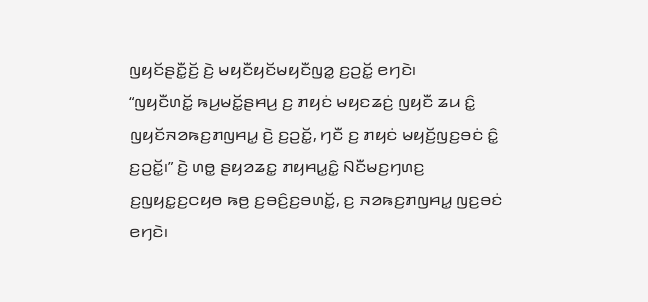ꤜꤟꤢꤩꤔꤢꤪ꤭ꤢꤩ꤬ ꤢꤧ꤬ ꤗꤟꤢꤪꤟꤢꤩꤗꤟꤢꤪꤜꤤ꤭ ꤢ꤬ꤑꤢꤩ꤭ ꤕꤚꤢꤧ꤯
“ꤜꤟꤢꤪꤛꤢꤩ꤭ ꤒꤣ꤬ꤗꤢꤩ꤭ꤔꤌꤣ꤬ ꤢ꤬ ꤊꤟꤢꤦ ꤗꤟꤢꤘꤢꤦ꤬ ꤜꤟꤢꤪ ꤘꤣ ꤢꤨ꤭ ꤜꤟꤢꤩꤏꤤꤒꤢ꤬ꤊꤜꤌꤣ꤭ ꤢꤧ꤬ ꤢ꤬ꤑꤢꤩ꤭, ꤚꤢꤪ ꤢ꤬ ꤊꤟꤢꤦ ꤗꤟꤢꤩ꤬ꤜꤢ꤬ꤋꤢꤦ ꤢꤨ꤭ ꤢ꤬ꤑꤢꤩ꤭꤯” ꤢꤧ꤬ ꤛꤥ꤭ ꤔꤟꤤꤘꤢ꤭ ꤊꤟꤌꤣ꤭ꤢꤨ꤭ ꤡꤢꤪꤗꤢ꤬ꤚꤛꤢ꤬ ꤢ꤬ꤜꤟꤢ꤭ꤢ꤬ꤍꤟꤥ ꤒꤥ꤬ ꤢ꤬ꤋꤢꤨ꤬ꤢ꤬ꤋꤛꤢꤩ꤭, ꤢ꤬ ꤏꤤꤒꤢ꤬ꤊꤜꤌꤣ꤭ ꤜꤢ꤬ꤋꤢꤦ ꤕꤚꤢꤧ꤯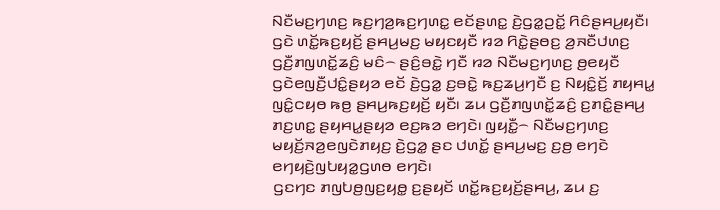ꤡꤢꤪꤗꤢ꤬ꤚꤛꤢ꤬ ꤒꤢ꤬ꤚꤤ꤬ꤒꤢ꤬ꤚꤛꤢ꤭ ꤕꤢꤩꤔꤛꤢ꤭ ꤢꤧ꤬ꤞꤤ꤭ꤑꤢꤩ꤭ ꤖꤢꤨꤔꤌꤣ꤬ꤟꤢꤪ꤯
ꤞꤢꤧ ꤛꤢꤩ꤭ꤒꤢ꤬ꤟꤢꤩ꤬ ꤔꤌꤣ꤬ꤗꤢ꤬ ꤗꤟꤢꤟꤢꤪ ꤙꤤ ꤖꤢꤧ꤭ꤔꤥꤢ꤬ ꤤ꤬ꤏꤢꤪꤓꤛꤢ꤬ ꤞꤢꤪ꤬ꤊꤜꤛꤢꤩ꤭ꤘꤢꤨ꤬ ꤗꤢꤨ꤮ ꤔꤢꤨ꤬ꤋꤢꤧ꤭ ꤚꤢꤪ ꤙꤤ ꤡꤢꤪꤗꤢ꤬ꤚꤛꤢ꤬ ꤥ꤬ꤕꤟꤢꤪ ꤞꤢꤧꤕꤜꤢꤪ꤬ꤓꤢꤨ꤭ꤔꤟꤤ ꤕꤢꤩ ꤢꤧ꤬ꤞꤤ꤭ ꤢ꤬ꤋꤢꤧ꤭ ꤒꤢ꤬ꤘꤣ꤬ꤚꤢꤪ ꤢ꤬ ꤡꤟꤢꤨ꤭ꤢꤩ꤬ ꤊꤟꤌꤣ꤭ ꤜꤢꤨ꤭ꤍꤟꤥ ꤒꤥ꤬ ꤔꤌꤣ꤬ꤒꤢ꤬ꤟꤢꤩ꤬ ꤟꤢꤪ꤯ ꤘꤣ ꤞꤢꤪ꤬ꤊꤜꤛꤢꤩ꤭ꤘꤢꤨ꤬ ꤢ꤬ꤊꤢꤨ꤭ꤔꤌꤣ꤬ ꤊꤢ꤬ꤛꤢ꤭ ꤔꤟꤌꤣ꤭ꤔꤟꤤ ꤕꤢ꤬ꤒꤤ ꤕꤚꤢꤧ꤯ ꤜꤟꤢꤪ꤭꤮ ꤡꤢꤪꤗꤢ꤬ꤚꤛꤢ꤬ ꤗꤟꤢꤩ꤬ꤏꤤ꤬ꤕꤜꤢꤧꤊꤟꤢ꤬ ꤢꤧ꤬ꤞꤤ꤭ ꤔꤢ ꤓꤛꤢꤩ꤭ ꤔꤌꤣ꤬ꤗꤢ꤬ ꤢ꤬ꤥ꤬ ꤕꤚꤢꤧ ꤕꤚꤟꤢꤧ꤬ꤜꤝꤟꤤ꤭ꤞꤛꤥ ꤕꤚꤢꤧ꤯
ꤞꤢꤚꤢ ꤊꤜꤝꤥ꤬ꤜꤢ꤬ꤟꤥ꤭ ꤢ꤬ꤔꤟꤢꤩ ꤛꤢꤩ꤭ꤒꤢ꤬ꤟꤢꤩ꤬ꤔꤌꤣ꤬, ꤘꤣ ꤢ꤬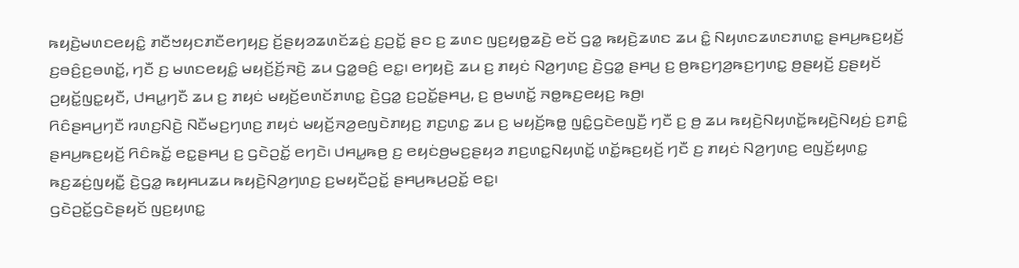ꤒꤟꤢꤧ꤬ꤗꤛꤢꤕꤟꤢꤨ꤭ ꤊꤢꤪꤠꤟꤢꤊꤢꤪꤕꤚꤟꤢ꤬ ꤢꤩ꤬ꤔꤟꤤꤘꤛꤢꤩꤘꤢꤦ꤬ ꤢ꤬ꤑꤢꤩ꤭ ꤔꤢ ꤢ꤬ ꤘꤛꤢ ꤜꤢ꤬ꤟꤥ꤭ꤘꤢꤧ꤬ ꤕꤢꤩ ꤞꤤ꤭ ꤒꤟꤢꤧ꤬ꤘꤛꤢ ꤘꤣ ꤢꤨ꤭ ꤡꤟꤛꤢꤘꤛꤢꤊꤛꤢ꤭ ꤔꤌꤣ꤬ꤒꤢ꤬ꤟꤢꤩ꤬ ꤢ꤬ꤋꤢꤨ꤬ꤢ꤬ꤋꤛꤢꤩ꤭, ꤚꤢꤪ ꤢ꤬ ꤗꤛꤢꤕꤟꤢꤨ꤭ ꤗꤟꤢꤩ꤬ꤢꤩ꤬ꤏꤢꤧ꤬ ꤘꤣ ꤞꤤ꤭ꤋꤢꤨ꤬ ꤕꤢ꤭꤯ ꤕꤚꤟꤢꤧ꤬ ꤘꤣ ꤢ꤬ ꤊꤟꤢꤦ ꤡꤤ꤬ꤚꤛꤢ꤬ ꤢꤧ꤬ꤞꤤ꤭ ꤔꤌꤣ꤬ ꤢ꤬ ꤥ꤬ꤒꤢ꤬ꤚꤤ꤬ꤒꤢ꤬ꤚꤛꤢ꤭ ꤥ꤬ꤔꤟꤢꤩ꤬ ꤢ꤬ꤔꤟꤢꤩ ꤑꤟꤢꤩ꤭ꤜꤢ꤭ꤟꤢꤪ, ꤓꤌꤣ꤭ꤚꤢꤪ ꤘꤣ ꤢ꤬ ꤊꤟꤢꤦ ꤗꤟꤢꤩ꤬ꤕꤛꤢꤩꤊꤛꤢ꤭ ꤢꤧ꤬ꤞꤤ꤭ ꤢ꤬ꤑꤢꤩ꤭ꤔꤌꤣ꤬, ꤢ꤬ ꤥ꤬ꤗꤛꤢꤩ꤭ ꤏꤥ꤭ꤒꤢ꤬ꤕꤟꤢ꤬ ꤒꤥ꤬꤯
ꤖꤢꤨꤔꤌꤣ꤬ꤚꤢꤪ ꤙꤛꤢ꤬ꤡꤢꤧ꤬ ꤡꤢꤪꤗꤢ꤬ꤚꤛꤢ꤬ ꤊꤟꤢꤦ ꤗꤟꤢꤩ꤬ꤏꤤ꤬ꤕꤜꤢꤧꤊꤟꤢ꤬ ꤊꤢ꤬ꤛꤢ꤭ ꤘꤣ ꤢ꤬ ꤗꤟꤢꤩ꤬ꤒꤥ꤭ ꤜꤢꤨ꤭ꤞꤢꤧꤕꤜꤢꤪ꤬ ꤚꤢꤪ ꤢ꤬ ꤥ꤬ ꤘꤣ ꤒꤟꤢꤧ꤬ꤡꤟꤛꤢꤩ꤭ꤒꤟꤢꤧ꤬ꤡꤟꤢꤦ꤬ ꤢ꤬ꤊꤢꤨ꤭ ꤔꤌꤣ꤬ꤒꤢ꤬ꤟꤢꤩ꤬ ꤖꤢꤨꤒꤢꤩ꤭ ꤕꤢ꤭ꤔꤌꤣ꤬ ꤢ꤬ ꤞꤢꤧꤑꤢꤩ꤭ ꤕꤚꤢꤧ꤯ ꤓꤌꤣ꤭ꤒꤥ꤬ ꤢ꤬ ꤕꤟꤢꤦꤥ꤬ꤗꤢ꤬ꤔꤟꤤ ꤊꤢ꤬ꤛꤢ꤭ꤡꤟꤛꤢꤩ꤭ ꤛꤢꤩ꤭ꤒꤢ꤬ꤟꤢꤩ꤬ ꤚꤢꤪ ꤢ꤬ ꤊꤟꤢꤦ ꤡꤤ꤬ꤚꤛꤢ꤬ ꤕꤜꤢꤩ꤬ꤟꤛꤢ꤭ ꤒꤢ꤬ꤘꤢꤦ꤬ꤜꤟꤢꤪ꤭ ꤢꤧ꤬ꤞꤤ꤭ ꤒꤟꤌꤣꤘꤣ ꤒꤟꤢꤧ꤬ꤡꤤ꤬ꤚꤛꤢ꤬ ꤢ꤬ꤗꤟꤢꤪꤑꤢꤩ꤭ ꤔꤌꤣ꤬ꤒꤣ꤬ꤑꤢꤩ꤭ ꤕꤢ꤭꤯
ꤞꤢꤧꤑꤢꤩ꤭ꤞꤢꤧꤔꤟꤢꤩ ꤜꤢ꤬ꤟꤛꤢ꤭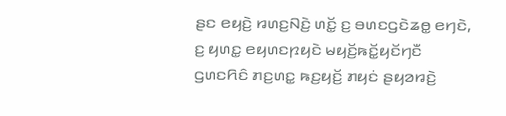ꤔꤢ ꤕꤟꤢꤧ꤬ ꤙꤛꤢ꤬ꤡꤢꤧ꤬ ꤛꤢꤩ꤭ ꤢ꤬ ꤋꤛꤢꤞꤢꤧꤘꤥ꤭ ꤕꤚꤢꤧ, ꤢ꤬ ꤟꤛꤢ꤭ ꤕꤟꤛꤢꤐꤟꤢꤧ ꤗꤟꤢꤩ꤬ꤒꤢꤩ꤭ꤟꤢꤩꤚꤢꤪ ꤞꤛꤢꤖꤢꤨ ꤊꤢ꤬ꤛꤢ꤭ ꤒꤢ꤬ꤟꤢꤩ꤬ ꤊꤟꤢꤦ ꤔꤟꤤꤙꤢꤧ꤬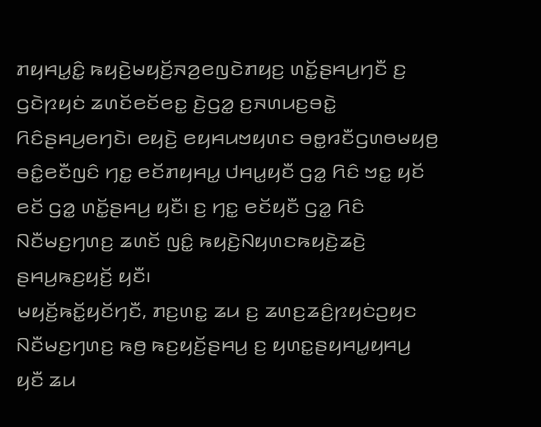ꤊꤟꤌꤣ꤭ꤢꤨ꤭ ꤒꤟꤢꤧ꤬ꤗꤟꤢꤩ꤬ꤏꤤ꤬ꤕꤜꤢꤧꤊꤟꤢ꤬ ꤛꤢꤩ꤭ꤔꤌꤣ꤬ꤚꤢꤪ ꤢ꤬ ꤞꤢꤧꤐꤟꤢꤦ ꤘꤛꤢꤩꤕꤢꤩꤕꤢ꤭ ꤢꤧ꤬ꤞꤤ꤭ ꤢ꤬ꤏꤛꤣꤢ꤬ꤋꤢꤧ꤭ ꤖꤢꤨꤔꤌꤣ꤬ꤕꤚꤢꤧ꤯ ꤕꤟꤢꤧ꤬ ꤕꤟꤌꤣꤠꤟꤛꤢ ꤋꤥ꤭ꤙꤢꤪꤞꤛꤥꤗꤟꤥ꤬ ꤋꤢꤨ꤭ꤕꤢꤪꤜꤢꤨ ꤚꤢ꤭ ꤕꤢꤩꤊꤟꤌꤣ꤭ ꤓꤌꤣ꤭ꤟꤢꤪ ꤞꤤ꤭ ꤖꤢꤨ ꤠꤢ꤭ ꤟꤢꤩ ꤕꤢꤩ ꤞꤤ꤭ ꤛꤢꤩ꤭ꤔꤌꤣ꤬ ꤟꤢꤪ꤯ ꤢ꤬ ꤚꤢ꤭ ꤕꤢꤩꤟꤢꤪ ꤞꤤ꤭ ꤖꤢꤨ ꤡꤢꤪꤗꤢ꤬ꤚꤛꤢ꤬ ꤘꤛꤢꤩ ꤜꤢꤨ꤭ ꤒꤟꤢꤧ꤬ꤡꤟꤛꤢꤒꤟꤢꤧ꤬ꤘꤢꤧ꤬ ꤔꤌꤣ꤬ꤒꤢ꤬ꤟꤢꤩ꤬ ꤟꤢꤪ꤯
ꤗꤟꤢꤩ꤬ꤒꤢꤩ꤭ꤟꤢꤩꤚꤢꤪ, ꤊꤢ꤬ꤛꤢ꤭ ꤘꤣ ꤢ꤬ ꤘꤛꤢ꤬ꤘꤢꤨ꤬ꤐꤟꤢꤦꤑꤟꤢ ꤡꤢꤪꤗꤢ꤬ꤚꤛꤢ꤬ ꤒꤥ꤬ ꤒꤢ꤬ꤟꤢꤩ꤬ꤔꤌꤣ꤬ ꤢ꤬ ꤟꤛꤢ꤭ꤔꤟꤌꤣ꤭ꤟꤌꤣ꤬ ꤟꤢꤪ ꤘꤣ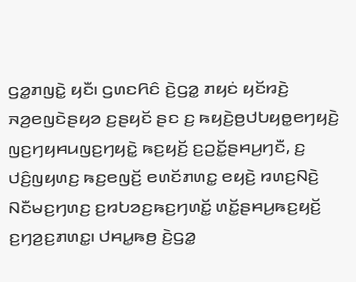ꤞꤤ꤭ꤊꤜꤢꤧ꤭ ꤟꤢꤪ꤯ ꤞꤛꤢꤖꤢꤨ ꤢꤧ꤬ꤞꤤ꤭ ꤊꤟꤢꤦ ꤟꤢꤩꤙꤢꤧ꤬ ꤏꤤ꤬ꤕꤜꤢꤧꤔꤟꤤ ꤢ꤬ꤔꤟꤢꤩ ꤔꤢ ꤢ꤬ ꤒꤟꤢꤧ꤬ꤥ꤬ꤓꤝꤟꤥ꤭ꤕꤚꤟꤢꤧ꤬ ꤜꤢ꤬ꤚꤟꤌꤣꤜꤢ꤬ꤚꤟꤢꤧ꤭ ꤒꤢ꤬ꤟꤢꤩ꤬ ꤢ꤬ꤑꤢꤩ꤭ꤔꤌꤣ꤬ꤚꤢꤪ, ꤢ꤬ ꤓꤢꤨ꤬ꤜꤟꤛꤢ꤬ ꤒꤢ꤬ꤕꤜꤢꤩ꤬ ꤕꤛꤢꤩꤊꤛꤢ꤭ ꤕꤟꤢꤧ꤬ ꤙꤛꤢ꤬ꤡꤢꤧ꤬ ꤡꤢꤪꤗꤢ꤬ꤚꤛꤢ꤬ ꤢ꤬ꤙꤝꤤꤢ꤬ꤒꤢ꤬ꤚꤛꤢꤩ꤭ ꤛꤢꤩ꤭ꤔꤌꤣ꤬ꤒꤢ꤬ꤟꤢꤩ꤬ ꤢ꤬ꤚꤤ꤬ꤢ꤬ꤊꤛꤢ꤭꤯ ꤓꤌꤣ꤭ꤒꤥ꤬ ꤢꤧ꤬ꤞꤤ꤭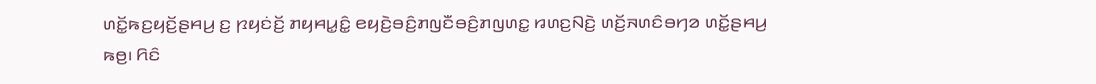ꤛꤢꤩ꤭ꤒꤢ꤬ꤟꤢꤩ꤬ꤔꤌꤣ꤬ ꤢ꤬ ꤐꤟꤢꤦꤢꤩ꤬ ꤊꤟꤌꤣ꤭ꤢꤨ꤭ ꤕꤟꤢꤧ꤬ꤋꤢꤨ꤬ꤊꤜꤢꤪꤋꤢꤨ꤬ꤊꤜꤛꤢ꤭ ꤙꤛꤢ꤬ꤡꤢꤧ꤬ ꤛꤢꤩ꤬ꤏꤛꤢꤨꤋꤚꤤ ꤛꤢꤩ꤭ꤔꤌꤣ꤬ ꤒꤥ꤬꤯ ꤖꤢꤨ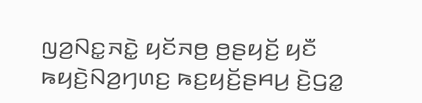ꤜꤤ꤬ꤡꤢ꤭ꤏꤢꤧ꤭ ꤟꤢꤩꤏꤥ꤬ ꤥ꤬ꤔꤟꤢꤩ꤬ ꤟꤢꤪ ꤒꤟꤢꤧ꤬ꤡꤤ꤬ꤚꤛꤢ꤬ ꤒꤢ꤬ꤟꤢꤩ꤬ꤔꤌꤣ꤬ ꤢꤧ꤬ꤞꤤ꤭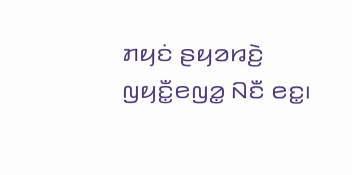ꤊꤟꤢꤦ ꤔꤟꤤꤙꤢꤧ꤬ ꤜꤟꤢꤪ꤭ꤕꤜꤤ꤭ ꤡꤢꤪ ꤕꤢ꤭꤯